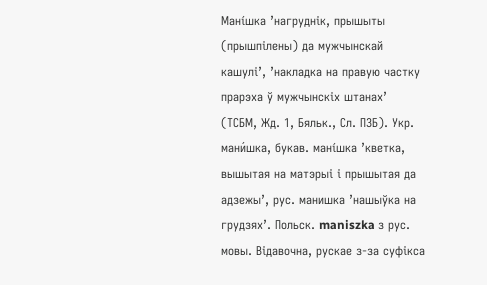Мані́шка ’нагруднік, прышыты (прышпілены) да мужчынскай кашулі’, ’накладка на правую частку прарэха ў мужчынскіх штанах’ (ТСБМ, Жд. 1, Бяльк., Сл. ПЗБ). Укр. мани́шка, букав. мані́шка ’кветка, вышытая на матэрыі і прышытая да адзежы’, рус. манишка ’нашыўка на грудзях’. Польск. maniszka з рус. мовы. Відавочна, рускае з-за суфікса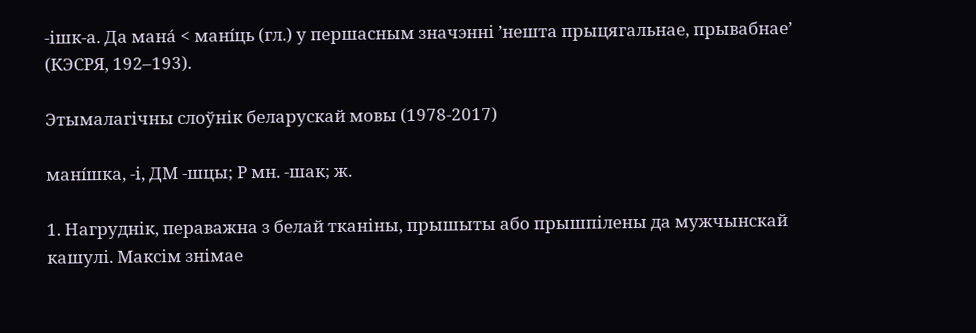‑ішк‑а. Да мана́ < мані́ць (гл.) у першасным значэнні ’нешта прыцягальнае, прывабнае’ (КЭСРЯ, 192–193).

Этымалагічны слоўнік беларускай мовы (1978-2017)

мані́шка, ‑і, ДМ ‑шцы; Р мн. ‑шак; ж.

1. Нагруднік, пераважна з белай тканіны, прышыты або прышпілены да мужчынскай кашулі. Максім знімае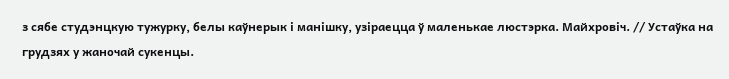з сябе студэнцкую тужурку, белы каўнерык і манішку, узіраецца ў маленькае люстэрка. Майхровіч. // Устаўка на грудзях у жаночай сукенцы.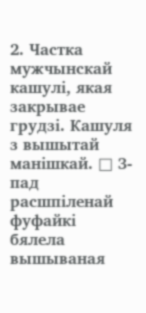2. Частка мужчынскай кашулі, якая закрывае грудзі. Кашуля з вышытай манішкай. □ З-пад расшпіленай фуфайкі бялела вышываная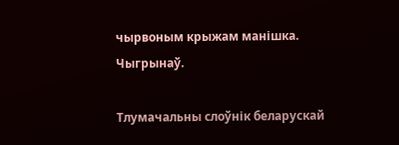чырвоным крыжам манішка. Чыгрынаў.

Тлумачальны слоўнік беларускай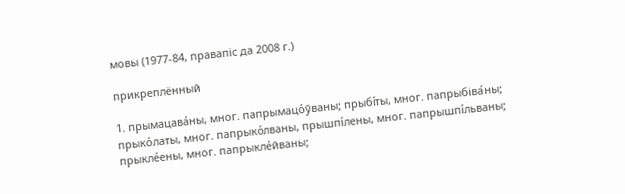мовы (1977-84, правапіс да 2008 г.)

прикреплённый

1. прымацава́ны, мног. папрымацо́ўваны; прыбі́ты, мног. папрыбіва́ны; прыко́латы, мног. папрыко́лваны, прышпі́лены, мног. папрышпі́льваны; прыкле́ены, мног. папрыкле́йваны;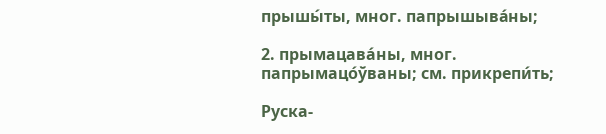прышы́ты, мног. папрышыва́ны;

2. прымацава́ны, мног. папрымацо́ўваны; см. прикрепи́ть;

Руска-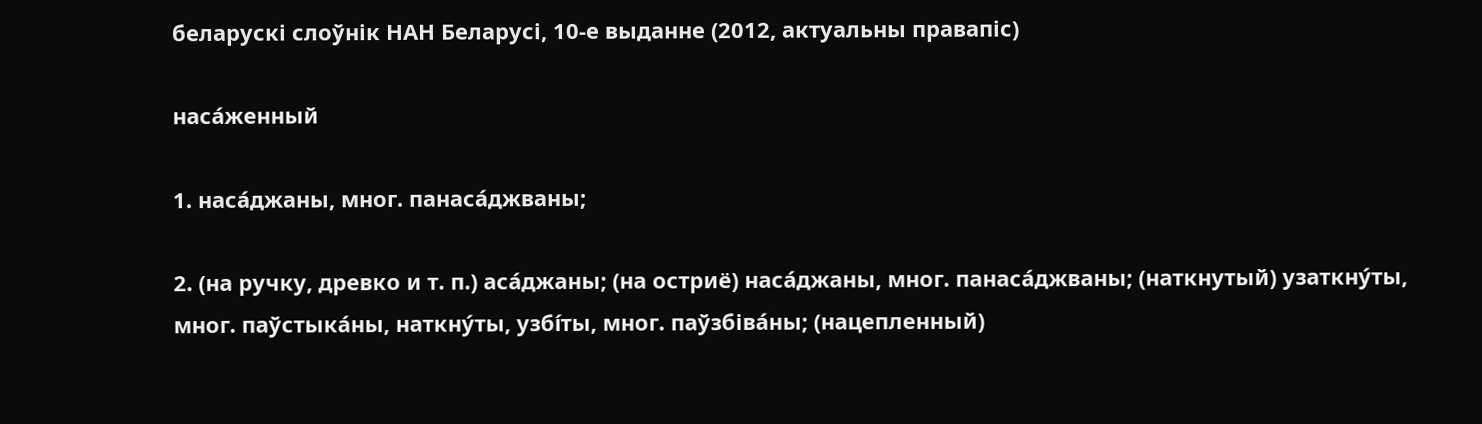беларускі слоўнік НАН Беларусі, 10-е выданне (2012, актуальны правапіс)

наса́женный

1. наса́джаны, мног. панаса́джваны;

2. (на ручку, древко и т. п.) аса́джаны; (на остриё) наса́джаны, мног. панаса́джваны; (наткнутый) узаткну́ты, мног. паўстыка́ны, наткну́ты, узбі́ты, мног. паўзбіва́ны; (нацепленный)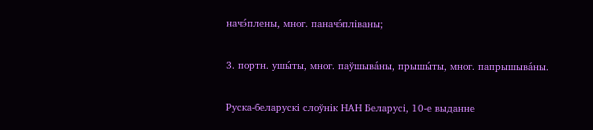начэ́плены, мног. паначэ́пліваны;

3. портн. ушы́ты, мног. паўшыва́ны, прышы́ты, мног. папрышыва́ны.

Руска-беларускі слоўнік НАН Беларусі, 10-е выданне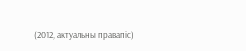(2012, актуальны правапіс)